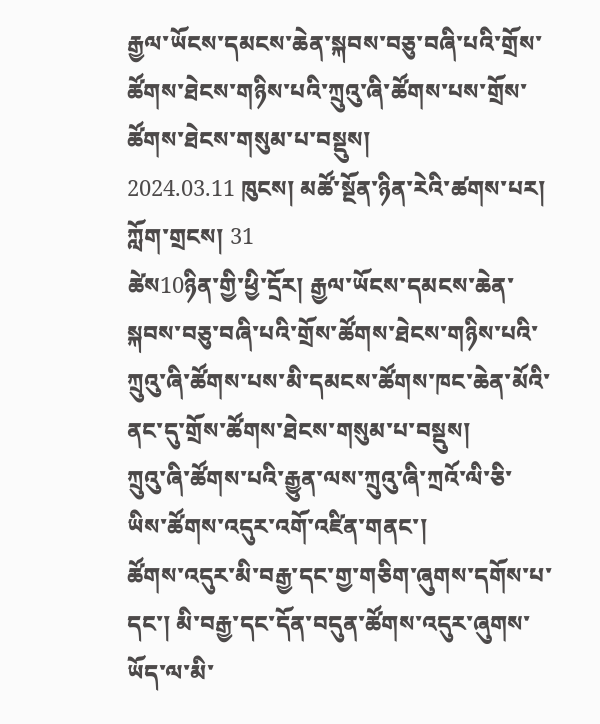རྒྱལ་ཡོངས་དམངས་ཆེན་སྐབས་བཅུ་བཞི་པའི་གྲོས་ཚོགས་ཐེངས་གཉིས་པའི་ཀྲུའུ་ཞི་ཚོགས་པས་གྲོས་ཚོགས་ཐེངས་གསུམ་པ་བསྡུས།
2024.03.11 ཁུངས། མཚོ་སྔོན་ཉིན་རེའི་ཚགས་པར། ཀློག་གྲངས། 31
ཚེས10ཉིན་གྱི་ཕྱི་དྲོར། རྒྱལ་ཡོངས་དམངས་ཆེན་སྐབས་བཅུ་བཞི་པའི་གྲོས་ཚོགས་ཐེངས་གཉིས་པའི་ཀྲུའུ་ཞི་ཚོགས་པས་མི་དམངས་ཚོགས་ཁང་ཆེན་མོའི་ནང་དུ་གྲོས་ཚོགས་ཐེངས་གསུམ་པ་བསྡུས།
ཀྲུའུ་ཞི་ཚོགས་པའི་རྒྱུན་ལས་ཀྲུའུ་ཞི་ཀྲའོ་ལི་ཅི་ཡིས་ཚོགས་འདུར་འགོ་འཛིན་གནང་།
ཚོགས་འདུར་མི་བརྒྱ་དང་གྱ་གཅིག་ཞུགས་དགོས་པ་དང་། མི་བརྒྱ་དང་དོན་བདུན་ཚོགས་འདུར་ཞུགས་ཡོད་ལ་མི་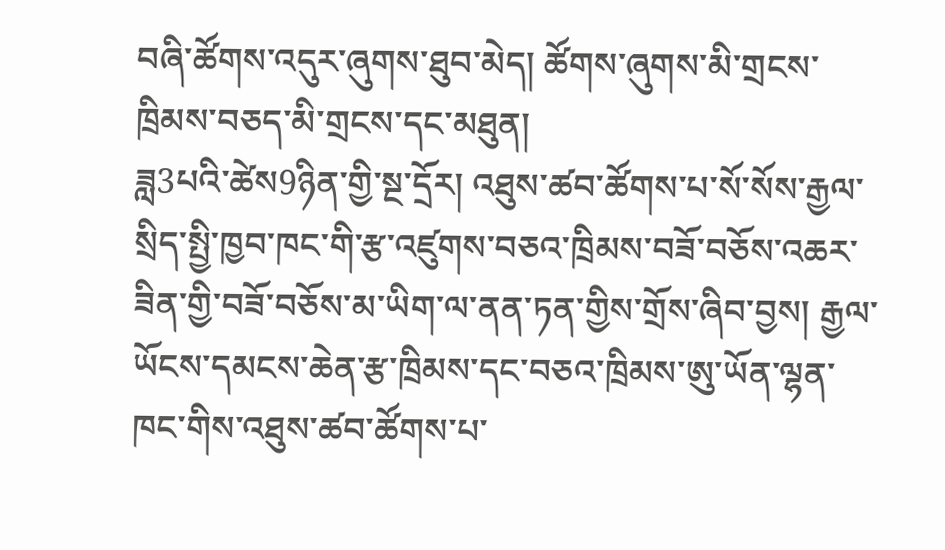བཞི་ཚོགས་འདུར་ཞུགས་ཐུབ་མེད། ཚོགས་ཞུགས་མི་གྲངས་ཁྲིམས་བཅད་མི་གྲངས་དང་མཐུན།
ཟླ3པའི་ཚེས9ཉིན་གྱི་སྔ་དྲོར། འཐུས་ཚབ་ཚོགས་པ་སོ་སོས་རྒྱལ་སྲིད་སྤྱི་ཁྱབ་ཁང་གི་རྩ་འཛུགས་བཅའ་ཁྲིམས་བཟོ་བཅོས་འཆར་ཟིན་གྱི་བཟོ་བཅོས་མ་ཡིག་ལ་ནན་ཏན་གྱིས་གྲོས་ཞིབ་བྱས། རྒྱལ་ཡོངས་དམངས་ཆེན་རྩ་ཁྲིམས་དང་བཅའ་ཁྲིམས་ཨུ་ཡོན་ལྷན་ཁང་གིས་འཐུས་ཚབ་ཚོགས་པ་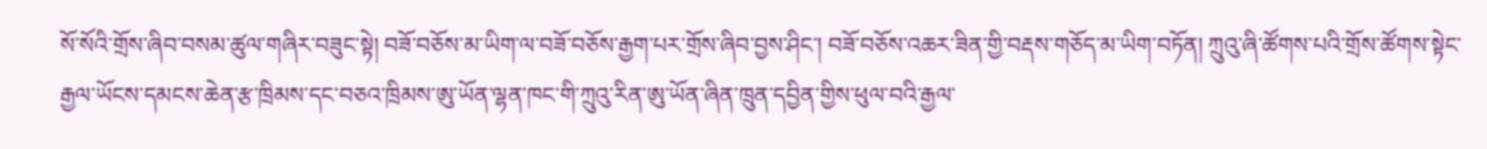སོ་སོའི་གྲོས་ཞིབ་བསམ་ཚུལ་གཞིར་བཟུང་སྟེ། བཟོ་བཅོས་མ་ཡིག་ལ་བཟོ་བཅོས་རྒྱག་པར་གྲོས་ཞིབ་བྱས་ཤིང་། བཟོ་བཅོས་འཆར་ཟིན་གྱི་བརྡས་གཅོད་མ་ཡིག་བཏོན། ཀྲུའུ་ཞི་ཚོགས་པའི་གྲོས་ཚོགས་སྟེང་རྒྱལ་ཡོངས་དམངས་ཆེན་རྩ་ཁྲིམས་དང་བཅའ་ཁྲིམས་ཨུ་ཡོན་ལྷན་ཁང་གི་ཀྲུའུ་རིན་ཨུ་ཡོན་ཞིན་ཁྲུན་དབྱིན་གྱིས་ཕུལ་བའི་རྒྱལ་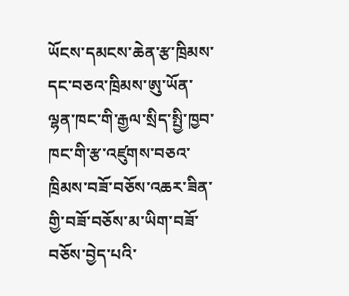ཡོངས་དམངས་ཆེན་རྩ་ཁྲིམས་དང་བཅའ་ཁྲིམས་ཨུ་ཡོན་ལྷན་ཁང་གི་རྒྱལ་སྲིད་སྤྱི་ཁྱབ་ཁང་གི་རྩ་འཛུགས་བཅའ་ཁྲིམས་བཟོ་བཅོས་འཆར་ཟིན་གྱི་བཟོ་བཅོས་མ་ཡིག་བཟོ་བཅོས་བྱེད་པའི་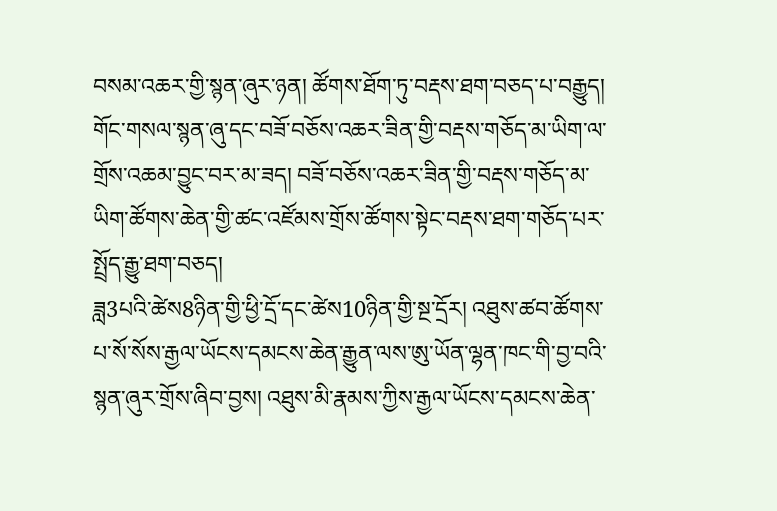བསམ་འཆར་གྱི་སྙན་ཞུར་ཉན། ཚོགས་ཐོག་ཏུ་བརྡས་ཐག་བཅད་པ་བརྒྱུད། གོང་གསལ་སྙན་ཞུ་དང་བཟོ་བཅོས་འཆར་ཟིན་གྱི་བརྡས་གཅོད་མ་ཡིག་ལ་གྲོས་འཆམ་བྱུང་བར་མ་ཟད། བཟོ་བཅོས་འཆར་ཟིན་གྱི་བརྡས་གཅོད་མ་ཡིག་ཚོགས་ཆེན་གྱི་ཚང་འཛོམས་གྲོས་ཚོགས་སྟེང་བརྡས་ཐག་གཅོད་པར་སྤྲོད་རྒྱུ་ཐག་བཅད།
ཟླ3པའི་ཚེས8ཉིན་གྱི་ཕྱི་དྲོ་དང་ཚེས10ཉིན་གྱི་སྔ་དྲོར། འཐུས་ཚབ་ཚོགས་པ་སོ་སོས་རྒྱལ་ཡོངས་དམངས་ཆེན་རྒྱུན་ལས་ཨུ་ཡོན་ལྷན་ཁང་གི་བྱ་བའི་སྙན་ཞུར་གྲོས་ཞིབ་བྱས། འཐུས་མི་རྣམས་ཀྱིས་རྒྱལ་ཡོངས་དམངས་ཆེན་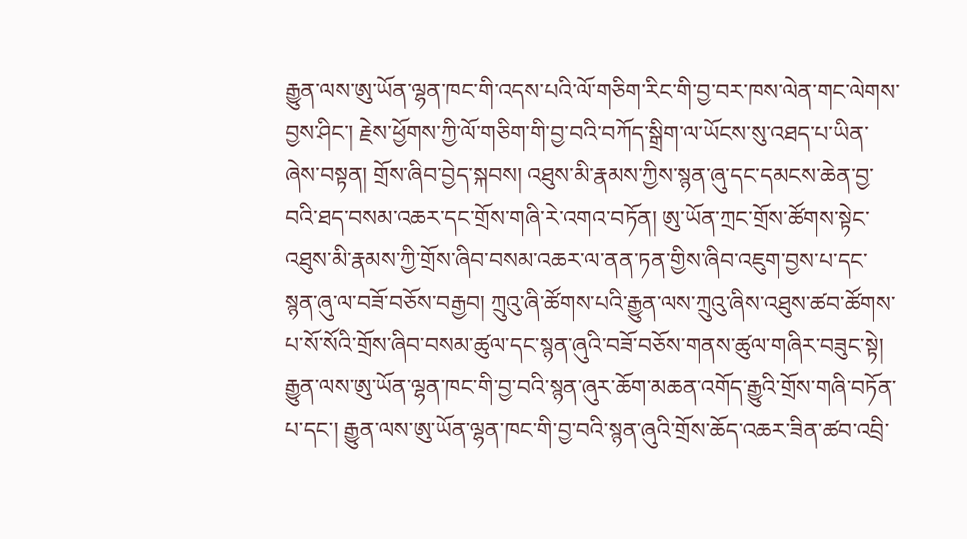རྒྱུན་ལས་ཨུ་ཡོན་ལྷན་ཁང་གི་འདས་པའི་ལོ་གཅིག་རིང་གི་བྱ་བར་ཁས་ལེན་གང་ལེགས་བྱས་ཤིང་། རྗེས་ཕྱོགས་ཀྱི་ལོ་གཅིག་གི་བྱ་བའི་བཀོད་སྒྲིག་ལ་ཡོངས་སུ་འཐད་པ་ཡིན་ཞེས་བསྟན། གྲོས་ཞིབ་བྱེད་སྐབས། འཐུས་མི་རྣམས་ཀྱིས་སྙན་ཞུ་དང་དམངས་ཆེན་བྱ་བའི་ཐད་བསམ་འཆར་དང་གྲོས་གཞི་རེ་འགའ་བཏོན། ཨུ་ཡོན་ཀྲང་གྲོས་ཚོགས་སྟེང་འཐུས་མི་རྣམས་ཀྱི་གྲོས་ཞིབ་བསམ་འཆར་ལ་ནན་ཏན་གྱིས་ཞིབ་འཇུག་བྱས་པ་དང་སྙན་ཞུ་ལ་བཟོ་བཅོས་བརྒྱབ། ཀྲུའུ་ཞི་ཚོགས་པའི་རྒྱུན་ལས་ཀྲུའུ་ཞིས་འཐུས་ཚབ་ཚོགས་པ་སོ་སོའི་གྲོས་ཞིབ་བསམ་ཚུལ་དང་སྙན་ཞུའི་བཟོ་བཅོས་གནས་ཚུལ་གཞིར་བཟུང་སྟེ། རྒྱུན་ལས་ཨུ་ཡོན་ལྷན་ཁང་གི་བྱ་བའི་སྙན་ཞུར་ཆོག་མཆན་འགོད་རྒྱུའི་གྲོས་གཞི་བཏོན་པ་དང་། རྒྱུན་ལས་ཨུ་ཡོན་ལྷན་ཁང་གི་བྱ་བའི་སྙན་ཞུའི་གྲོས་ཆོད་འཆར་ཟིན་ཚབ་འབྲི་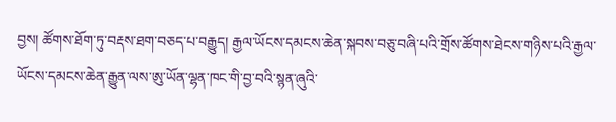བྱས། ཚོགས་ཐོག་ཏུ་བརྡས་ཐག་བཅད་པ་བརྒྱུད། རྒྱལ་ཡོངས་དམངས་ཆེན་སྐབས་བཅུ་བཞི་པའི་གྲོས་ཚོགས་ཐེངས་གཉིས་པའི་རྒྱལ་ཡོངས་དམངས་ཆེན་རྒྱུན་ལས་ཨུ་ཡོན་ལྷན་ཁང་གི་བྱ་བའི་སྙན་ཞུའི་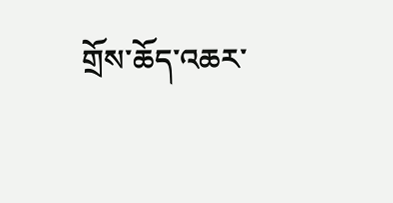གྲོས་ཆོད་འཆར་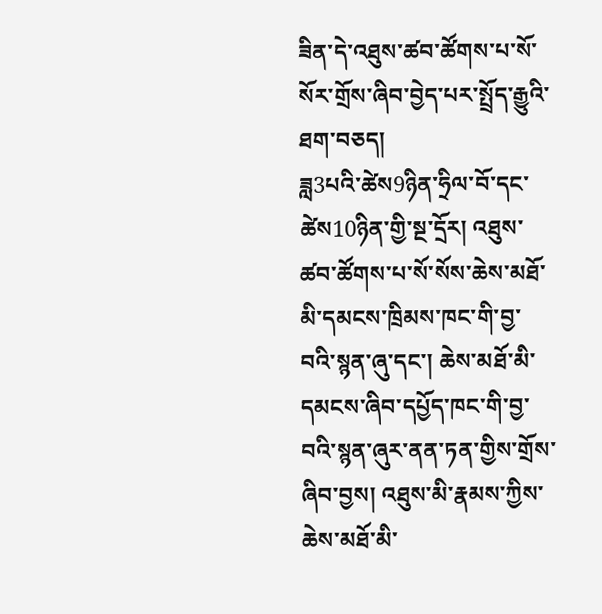ཟིན་དེ་འཐུས་ཚབ་ཚོགས་པ་སོ་སོར་གྲོས་ཞིབ་བྱེད་པར་སྤྲོད་རྒྱུའི་ཐག་བཅད།
ཟླ3པའི་ཚེས9ཉིན་ཧྲིལ་བོ་དང་ཚེས10ཉིན་གྱི་སྔ་དྲོར། འཐུས་ཚབ་ཚོགས་པ་སོ་སོས་ཆེས་མཐོ་མི་དམངས་ཁྲིམས་ཁང་གི་བྱ་བའི་སྙན་ཞུ་དང་། ཆེས་མཐོ་མི་དམངས་ཞིབ་དཔྱོད་ཁང་གི་བྱ་བའི་སྙན་ཞུར་ནན་ཏན་གྱིས་གྲོས་ཞིབ་བྱས། འཐུས་མི་རྣམས་ཀྱིས་ཆེས་མཐོ་མི་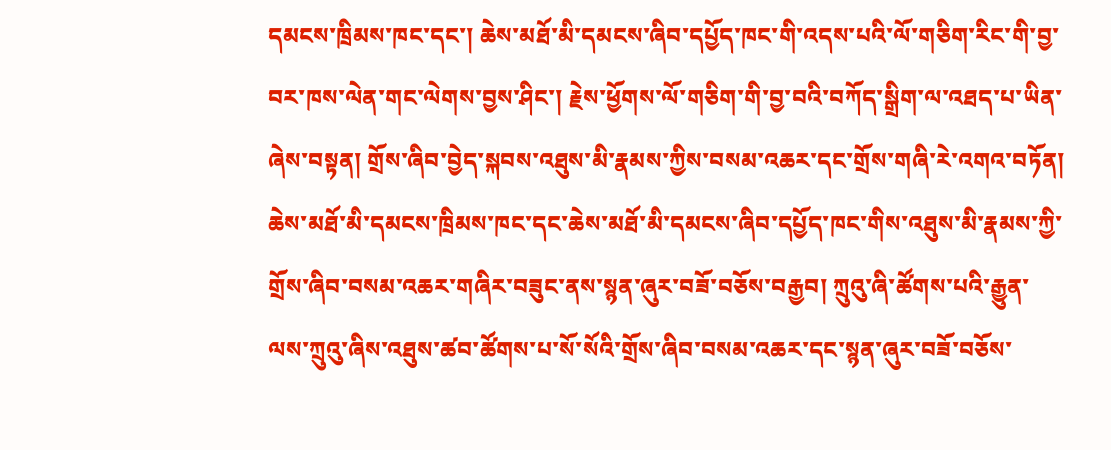དམངས་ཁྲིམས་ཁང་དང་། ཆེས་མཐོ་མི་དམངས་ཞིབ་དཔྱོད་ཁང་གི་འདས་པའི་ལོ་གཅིག་རིང་གི་བྱ་བར་ཁས་ལེན་གང་ལེགས་བྱས་ཤིང་། རྗེས་ཕྱོགས་ལོ་གཅིག་གི་བྱ་བའི་བཀོད་སྒྲིག་ལ་འཐད་པ་ཡིན་ཞེས་བསྟན། གྲོས་ཞིབ་བྱེད་སྐབས་འཐུས་མི་རྣམས་ཀྱིས་བསམ་འཆར་དང་གྲོས་གཞི་རེ་འགའ་བཏོན། ཆེས་མཐོ་མི་དམངས་ཁྲིམས་ཁང་དང་ཆེས་མཐོ་མི་དམངས་ཞིབ་དཔྱོད་ཁང་གིས་འཐུས་མི་རྣམས་ཀྱི་གྲོས་ཞིབ་བསམ་འཆར་གཞིར་བཟུང་ནས་སྙན་ཞུར་བཟོ་བཅོས་བརྒྱབ། ཀྲུའུ་ཞི་ཚོགས་པའི་རྒྱུན་ལས་ཀྲུའུ་ཞིས་འཐུས་ཚབ་ཚོགས་པ་སོ་སོའི་གྲོས་ཞིབ་བསམ་འཆར་དང་སྙན་ཞུར་བཟོ་བཅོས་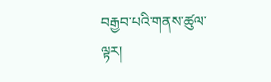བརྒྱབ་པའི་གནས་ཚུལ་ལྟར།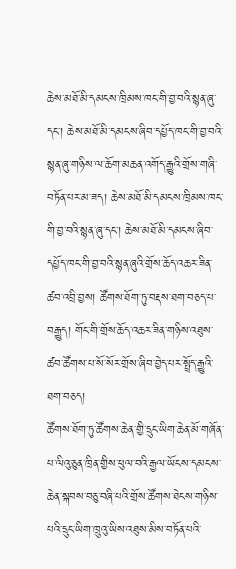ཆེས་མཐོ་མི་དམངས་ཁྲིམས་ཁང་གི་བྱ་བའི་སྙན་ཞུ་དང་། ཆེས་མཐོ་མི་དམངས་ཞིབ་དཔྱོད་ཁང་གི་བྱ་བའི་སྙན་ཞུ་གཉིས་ལ་ཆོག་མཆན་འགོད་རྒྱུའི་གྲོས་གཞི་བཏོན་པར་མ་ཟད། ཆེས་མཐོ་མི་དམངས་ཁྲིམས་ཁང་གི་བྱ་བའི་སྙན་ཞུ་དང་། ཆེས་མཐོ་མི་དམངས་ཞིབ་དཔྱོད་ཁང་གི་བྱ་བའི་སྙན་ཞུའི་གྲོས་ཆོད་འཆར་ཟིན་ཚབ་འབྲི་བྱས། ཚོགས་ཐོག་ཏུ་བརྡས་ཐག་བཅད་པ་བརྒྱུད། གོང་གི་གྲོས་ཆོད་འཆར་ཟིན་གཉིས་འཐུས་ཚབ་ཚོགས་པ་སོ་སོར་གྲོས་ཞིབ་བྱེད་པར་སྤྲོད་རྒྱུའི་ཐག་བཅད།
ཚོགས་ཐོག་ཏུ་ཚོགས་ཆེན་གྱི་དྲུང་ཡིག་ཆེན་མོ་གཞོན་པ་ལིའུ་ཅུན་ཁྲིན་གྱིས་ཕུལ་བའི་རྒྱལ་ཡོངས་དམངས་ཆེན་སྐབས་བཅུ་བཞི་པའི་གྲོས་ཚོགས་ཐེངས་གཉིས་པའི་དྲུང་ཡིག་ཁྲུའུ་ཡིས་འཐུས་མིས་བཏོན་པའི་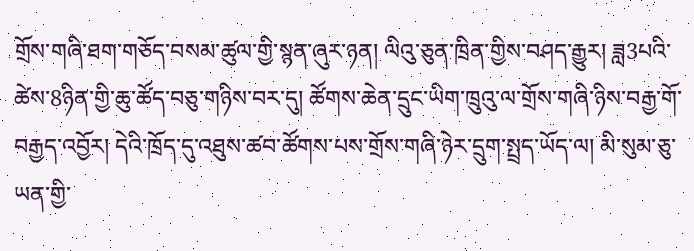གྲོས་གཞི་ཐག་གཅོད་བསམ་ཚུལ་གྱི་སྙན་ཞུར་ཉན། ལིའུ་ཅུན་ཁྲིན་གྱིས་བཤད་རྒྱུར། ཟླ3པའི་ཚེས་8ཉིན་གྱི་ཆུ་ཚོད་བཅུ་གཉིས་བར་དུ། ཚོགས་ཆེན་དྲུང་ཡིག་ཁྲུའུ་ལ་གྲོས་གཞི་ཉིས་བརྒྱ་གོ་བརྒྱད་འབྱོར། དེའི་ཁྲོད་དུ་འཐུས་ཚབ་ཚོགས་པས་གྲོས་གཞི་ཉེར་དྲུག་སྤྲད་ཡོད་ལ། མི་སུམ་ཅུ་ཡན་གྱི་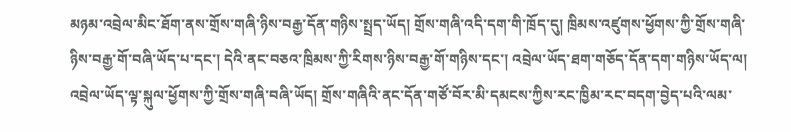མཉམ་འབྲེལ་མིང་ཐོག་ནས་གྲོས་གཞི་ཉིས་བརྒྱ་དོན་གཉིས་སྤྲད་ཡོད། གྲོས་གཞི་འདི་དག་གི་ཁྲོད་དུ། ཁྲིམས་འཛུགས་ཕྱོགས་ཀྱི་གྲོས་གཞི་ཉིས་བརྒྱ་གོ་བཞི་ཡོད་པ་དང་། དེའི་ནང་བཅའ་ཁྲིམས་ཀྱི་རིགས་ཉིས་བརྒྱ་གོ་གཉིས་དང་། འབྲེལ་ཡོད་ཐག་གཅོད་དོན་དག་གཉིས་ཡོད་ལ། འབྲེལ་ཡོད་ལྟ་སྐུལ་ཕྱོགས་ཀྱི་གྲོས་གཞི་བཞི་ཡོད། གྲོས་གཞིའི་ནང་དོན་གཙོ་བོར་མི་དམངས་ཀྱིས་རང་ཁྱིམ་རང་བདག་བྱེད་པའི་ལམ་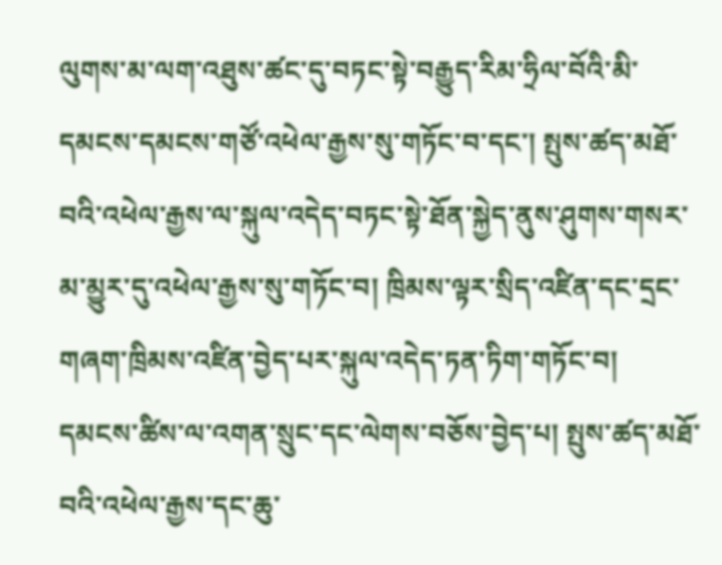ལུགས་མ་ལག་འཐུས་ཚང་དུ་བཏང་སྟེ་བརྒྱུད་རིམ་ཧྲིལ་བོའི་མི་དམངས་དམངས་གཙོ་འཕེལ་རྒྱས་སུ་གཏོང་བ་དང་། སྤུས་ཚད་མཐོ་བའི་འཕེལ་རྒྱས་ལ་སྐུལ་འདེད་བཏང་སྟེ་ཐོན་སྐྱེད་ནུས་ཤུགས་གསར་མ་མྱུར་དུ་འཕེལ་རྒྱས་སུ་གཏོང་བ། ཁྲིམས་ལྟར་སྲིད་འཛིན་དང་དྲང་གཞག་ཁྲིམས་འཛིན་བྱེད་པར་སྐུལ་འདེད་ཏན་ཏིག་གཏོང་བ། དམངས་ཚིས་ལ་འགན་སྲུང་དང་ལེགས་བཅོས་བྱེད་པ། སྤུས་ཚད་མཐོ་བའི་འཕེལ་རྒྱས་དང་ཆུ་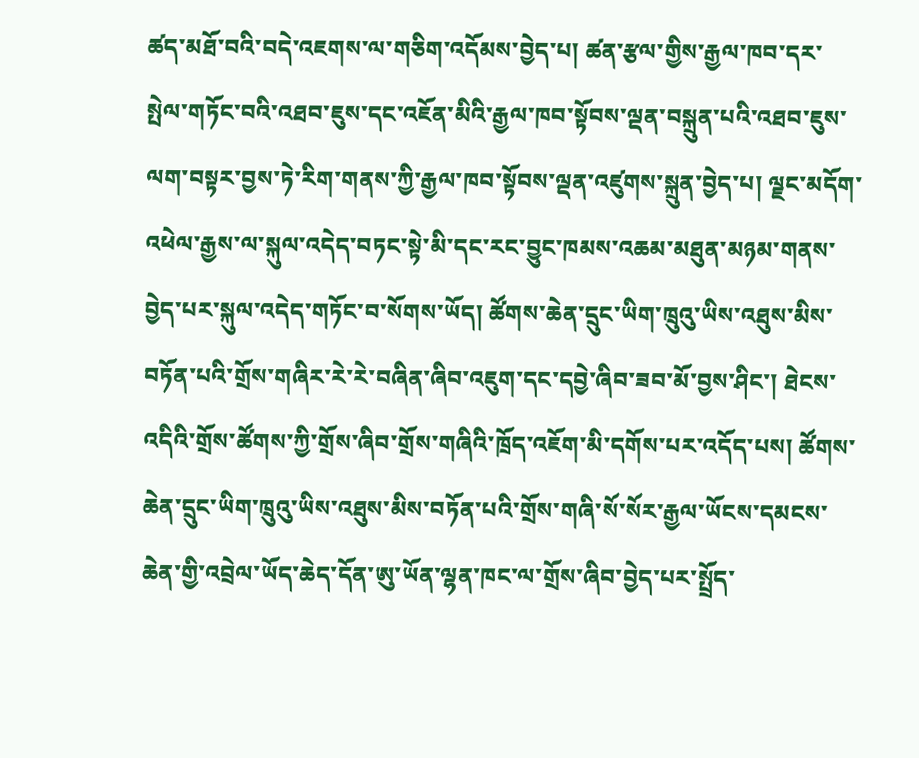ཚད་མཐོ་བའི་བདེ་འཇགས་ལ་གཅིག་འདོམས་བྱེད་པ། ཚན་རྩལ་གྱིས་རྒྱལ་ཁབ་དར་སྤེལ་གཏོང་བའི་འཐབ་ཇུས་དང་འཇོན་མིའི་རྒྱལ་ཁབ་སྟོབས་ལྡན་བསྐྲུན་པའི་འཐབ་ཇུས་ལག་བསྟར་བྱས་ཏེ་རིག་གནས་ཀྱི་རྒྱལ་ཁབ་སྟོབས་ལྡན་འཛུགས་སྐྲུན་བྱེད་པ། ལྗང་མདོག་འཕེལ་རྒྱས་ལ་སྐུལ་འདེད་བཏང་སྟེ་མི་དང་རང་བྱུང་ཁམས་འཆམ་མཐུན་མཉམ་གནས་བྱེད་པར་སྐུལ་འདེད་གཏོང་བ་སོགས་ཡོད། ཚོགས་ཆེན་དྲུང་ཡིག་ཁྲུའུ་ཡིས་འཐུས་མིས་བཏོན་པའི་གྲོས་གཞིར་རེ་རེ་བཞིན་ཞིབ་འཇུག་དང་དབྱེ་ཞིབ་ཟབ་མོ་བྱས་ཤིང་། ཐེངས་འདིའི་གྲོས་ཚོགས་ཀྱི་གྲོས་ཞིབ་གྲོས་གཞིའི་ཁྲོད་འཇོག་མི་དགོས་པར་འདོད་པས། ཚོགས་ཆེན་དྲུང་ཡིག་ཁྲུའུ་ཡིས་འཐུས་མིས་བཏོན་པའི་གྲོས་གཞི་སོ་སོར་རྒྱལ་ཡོངས་དམངས་ཆེན་གྱི་འབྲེལ་ཡོད་ཆེད་དོན་ཨུ་ཡོན་ལྷན་ཁང་ལ་གྲོས་ཞིབ་བྱེད་པར་སྤྲོད་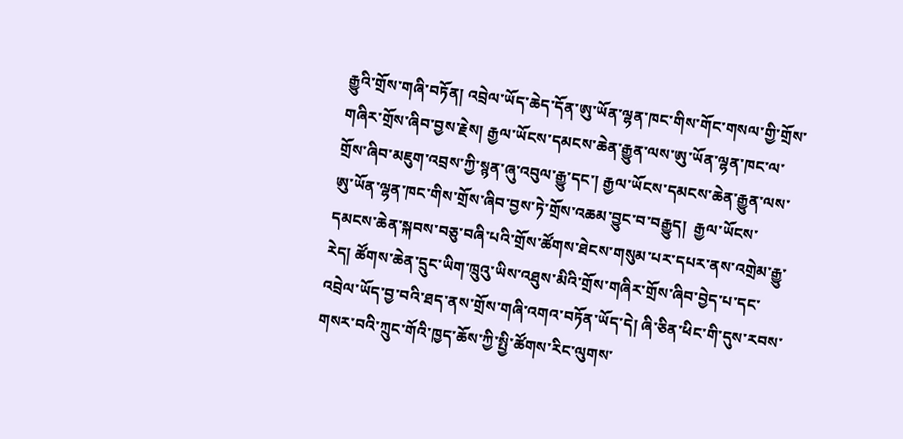རྒྱུའི་གྲོས་གཞི་བཏོན། འབྲེལ་ཡོད་ཆེད་དོན་ཨུ་ཡོན་ལྷན་ཁང་གིས་གོང་གསལ་གྱི་གྲོས་གཞིར་གྲོས་ཞིབ་བྱས་རྗེས། རྒྱལ་ཡོངས་དམངས་ཆེན་རྒྱུན་ལས་ཨུ་ཡོན་ལྷན་ཁང་ལ་གྲོས་ཞིབ་མཇུག་འབྲས་ཀྱི་སྙན་ཞུ་འབུལ་རྒྱུ་དང་། རྒྱལ་ཡོངས་དམངས་ཆེན་རྒྱུན་ལས་ཨུ་ཡོན་ལྷན་ཁང་གིས་གྲོས་ཞིབ་བྱས་ཏེ་གྲོས་འཆམ་བྱུང་བ་བརྒྱུད།  རྒྱལ་ཡོངས་དམངས་ཆེན་སྐབས་བཅུ་བཞི་པའི་གྲོས་ཚོགས་ཐེངས་གསུམ་པར་དཔར་ནས་འགྲེམ་རྒྱུ་རེད། ཚོགས་ཆེན་དྲུང་ཡིག་ཁྲུའུ་ཡིས་འཐུས་མིའི་གྲོས་གཞིར་གྲོས་ཞིབ་བྱེད་པ་དང་འབྲེལ་ཡོད་བྱ་བའི་ཐད་ནས་གྲོས་གཞི་འགའ་བཏོན་ཡོད་དེ། ཞི་ཅིན་ཕིང་གི་དུས་རབས་གསར་བའི་ཀྲུང་གོའི་ཁྱད་ཆོས་ཀྱི་སྤྱི་ཚོགས་རིང་ལུགས་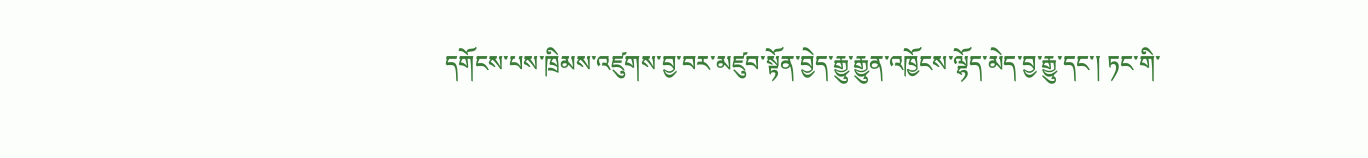དགོངས་པས་ཁྲིམས་འཛུགས་བྱ་བར་མཛུབ་སྟོན་བྱེད་རྒྱུ་རྒྱུན་འཁྱོངས་ལྷོད་མེད་བྱ་རྒྱུ་དང་། ཏང་གི་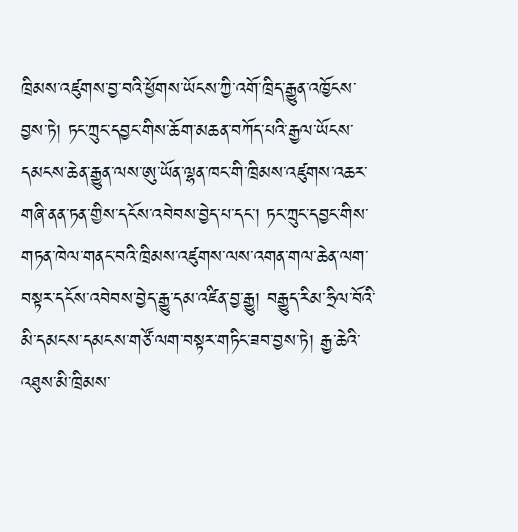ཁྲིམས་འཛུགས་བྱ་བའི་ཕྱོགས་ཡོངས་ཀྱི་འགོ་ཁྲིད་རྒྱུན་འཁྱོངས་བྱས་ཏེ། ཏང་ཀྲུང་དབྱང་གིས་ཆོག་མཆན་བཀོད་པའི་རྒྱལ་ཡོངས་དམངས་ཆེན་རྒྱུན་ལས་ཨུ་ཡོན་ལྷན་ཁང་གི་ཁྲིམས་འཛུགས་འཆར་གཞི་ནན་ཏན་གྱིས་དངོས་འབེབས་བྱེད་པ་དང་། ཏང་ཀྲུང་དབྱང་གིས་གཏན་ཁེལ་གནང་བའི་ཁྲིམས་འཛུགས་ལས་འགན་གལ་ཆེན་ལག་བསྟར་དངོས་འབེབས་བྱེད་རྒྱུ་དམ་འཛིན་བྱ་རྒྱུ། བརྒྱུད་རིམ་ཧྲིལ་བོའི་མི་དམངས་དམངས་གཙོ་ལག་བསྟར་གཏིང་ཟབ་བྱས་ཏེ། རྒྱ་ཆེའི་འཐུས་མི་ཁྲིམས་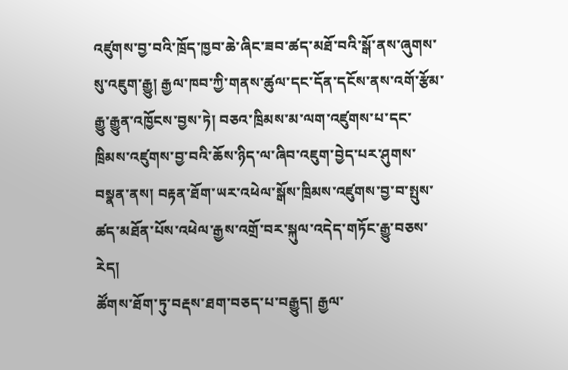འཛུགས་བྱ་བའི་ཁྲོད་ཁྱབ་ཆེ་ཞིང་ཟབ་ཚད་མཐོ་བའི་སྒོ་ནས་ཞུགས་སུ་འཇུག་རྒྱུ། རྒྱལ་ཁབ་ཀྱི་གནས་ཚུལ་དང་དོན་དངོས་ནས་འགོ་རྩོམ་རྒྱུ་རྒྱུན་འཁྱོངས་བྱས་ཏེ། བཅའ་ཁྲིམས་མ་ལག་འཛུགས་པ་དང་ཁྲིམས་འཛུགས་བྱ་བའི་ཆོས་ཉིད་ལ་ཞིབ་འཇུག་བྱེད་པར་ཤུགས་བསྣན་ནས། བརྟན་ཐོག་ཡར་འཕེལ་སྒོས་ཁྲིམས་འཛུགས་བྱ་བ་སྤུས་ཚད་མཐོན་པོས་འཕེལ་རྒྱས་འགྲོ་བར་སྐུལ་འདེད་གཏོང་རྒྱུ་བཅས་རེད།
ཚོགས་ཐོག་ཏུ་བརྡས་ཐག་བཅད་པ་བརྒྱུད། རྒྱལ་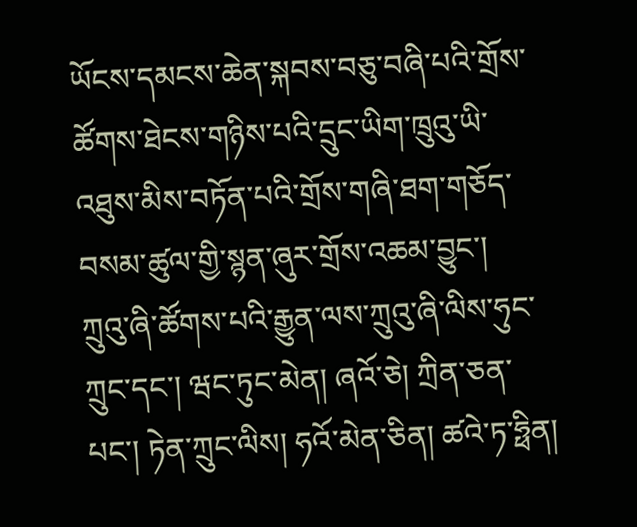ཡོངས་དམངས་ཆེན་སྐབས་བཅུ་བཞི་པའི་གྲོས་ཚོགས་ཐེངས་གཉིས་པའི་དྲུང་ཡིག་ཁྲུའུ་ཡི་འཐུས་མིས་བཏོན་པའི་གྲོས་གཞི་ཐག་གཅོད་བསམ་ཚུལ་གྱི་སྙན་ཞུར་གྲོས་འཆམ་བྱུང་།
ཀྲུའུ་ཞི་ཚོགས་པའི་རྒྱུན་ལས་ཀྲུའུ་ཞི་ལིས་ཧུང་ཀྲུང་དང་། ཝང་ཏུང་མེན། ཞའོ་ཅེ། ཀྲིན་ཅན་པང་། ཏེན་ཀྲུང་ལིས། ཧའོ་མེན་ཅིན། ཚའེ་ཏ་ཧྥིན།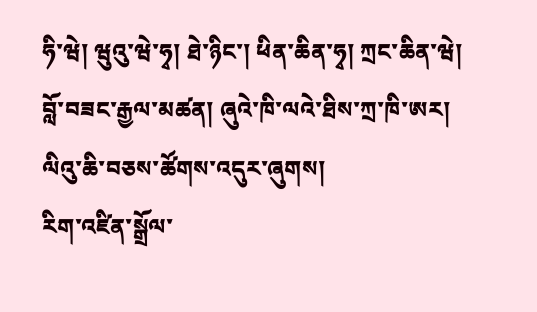ཧི་ཝེ། ཝུའུ་ཝེ་ཧྭ། ཐེ་ཉིང་། ཕིན་ཆིན་ཧྭ། ཀྲང་ཆིན་ཝེ། བློ་བཟང་རྒྱལ་མཚན། ཞུའེ་ཁི་ལའེ་ཐིས་ཀྲ་ཁི་ཨར། ལིའུ་ཆི་བཅས་ཚོགས་འདུར་ཞུགས།
རིག་འཛིན་སྒྲོལ་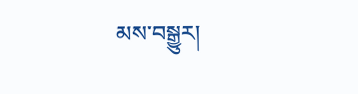མས་བསྒྱུར།